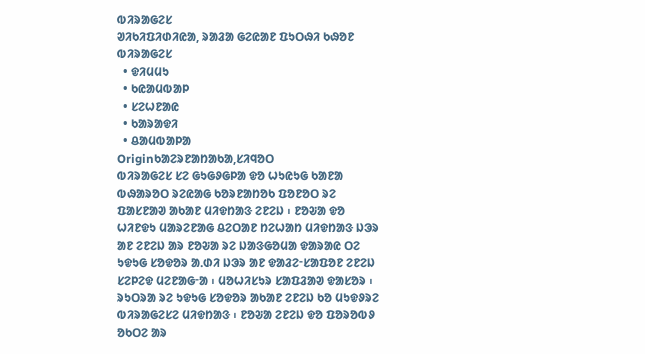ᱵᱤᱨᱟᱜᱮᱥ
ᱣᱤᱠᱤᱯᱤᱰᱤᱭᱟ, ᱨᱟᱲᱟ ᱜᱮᱭᱟᱱ ᱯᱩᱛᱷᱤ ᱠᱷᱚᱱ
ᱵᱤᱨᱟᱜᱮᱥ
  • ᱫᱤᱢᱢᱩ
  • ᱠᱭᱟᱢᱵᱟᱞ
  • ᱥᱮᱦᱱᱟᱭ
  • ᱠᱟᱨᱟᱫᱤ
  • ᱪᱟᱢᱵᱟᱞᱟ
Originᱠᱟᱮᱨᱱᱟᱴᱟᱠᱟ,ᱥᱤᱧᱚᱛ
ᱵᱤᱨᱟᱜᱮᱥ ᱥᱮ ᱜᱩᱜᱽᱜᱞᱟ ᱫᱚ ᱦᱩᱭᱩᱜ ᱠᱟᱱᱟ ᱵᱷᱟᱨᱚᱛ ᱨᱮᱭᱟᱜ ᱠᱚᱨᱱᱟᱴᱚᱠ ᱯᱚᱱᱚᱛ ᱨᱮ ᱯᱟᱥᱱᱟᱣ ᱟᱠᱟᱱ ᱢᱤᱫᱴᱟᱝ ᱮᱱᱮᱡ ᱾ ᱱᱚᱶᱟ ᱫᱚ ᱦᱤᱱᱫᱩ ᱢᱟᱨᱮᱱᱟᱜ ᱪᱮᱛᱟᱱ ᱴᱮᱦᱟᱴ ᱢᱤᱫᱴᱟᱝ ᱡᱳᱨ ᱟᱱ ᱮᱱᱮᱡ ᱟᱨ ᱱᱚᱶᱟ ᱨᱮ ᱡᱟᱝᱜᱚᱢᱟ ᱫᱟᱨᱟᱭ ᱛᱮ ᱩᱫᱩᱜ ᱥᱚᱫᱚᱨ ᱟᱹᱰᱤ ᱡᱳᱨ ᱟᱱ ᱫᱟᱲᱮᱼᱥᱟᱯᱚᱱ ᱮᱱᱮᱡ ᱥᱮᱞᱮᱫ ᱢᱮᱱᱟᱜᱼᱟ ᱾ ᱢᱚᱦᱤᱥᱩᱨ ᱥᱟᱯᱲᱟᱣ ᱫᱟᱥᱚᱨ ᱾ ᱨᱩᱛᱨᱟ ᱨᱮ ᱩᱫᱩᱜ ᱥᱚᱫᱚᱨ ᱟᱠᱟᱱ ᱮᱱᱮᱡ ᱠᱚ ᱢᱩᱫᱽᱨᱮ ᱵᱤᱨᱟᱜᱮᱥᱮ ᱢᱤᱫᱴᱟᱝ ᱾ ᱱᱚᱶᱟ ᱮᱱᱮᱡ ᱫᱚ ᱯᱚᱨᱚᱵᱽ ᱚᱠᱛᱮ ᱟᱨ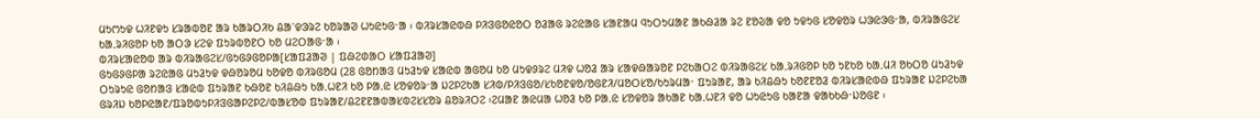ᱢᱩᱬᱩᱫ ᱦᱤᱱᱫᱩ ᱥᱨᱟᱵᱚᱱ ᱟᱨ ᱠᱟᱨᱛᱤᱠ ᱪᱟᱸᱫᱳᱨᱮ ᱠᱚᱨᱟᱣ ᱦᱩᱭᱩᱜᱼᱟ ᱾ ᱵᱤᱨᱥᱟᱭᱵᱷ ᱞᱤᱝᱜᱚᱭᱚᱛ ᱚᱲᱟᱜ ᱨᱮᱭᱟᱜ ᱥᱟᱱᱟᱢ ᱧᱩᱛᱩᱢᱟᱱ ᱟᱠᱷᱲᱟ ᱨᱮ ᱱᱚᱶᱟ ᱫᱚ ᱩᱫᱩᱜ ᱥᱚᱫᱚᱨ ᱦᱳᱭᱳᱜᱼᱟ, ᱵᱤᱨᱟᱜᱮᱥ ᱠᱟᱹᱨᱤᱜᱚᱞ ᱠᱚ ᱟᱛᱳ ᱥᱮᱫ ᱯᱩᱨᱵᱚᱱᱛ ᱠᱚ ᱢᱮᱛᱟᱜᱼᱟ ᱾
ᱵᱤᱨᱥᱟᱭᱚᱵ ᱟᱨ ᱵᱤᱨᱟᱜᱮᱥ/ᱜᱩᱜᱽᱜᱚᱞᱟ[ᱥᱟᱯᱲᱟᱣ | ᱯᱷᱮᱰᱟᱛ ᱥᱟᱯᱲᱟᱣ]
ᱜᱩᱜᱽᱜᱞᱟ ᱨᱮᱭᱟᱜ ᱢᱩᱲᱩᱫ ᱫᱷᱚᱨᱚᱢ ᱠᱚᱫᱚ ᱵᱤᱨᱜᱚᱢ (28 ᱜᱚᱴᱟᱝ ᱢᱩᱲᱩᱫ ᱥᱟᱭᱵ ᱟᱜᱚᱢ ᱠᱚ ᱢᱩᱫᱽᱨᱮ ᱢᱤᱫ ᱦᱚᱲ ᱟᱨ ᱥᱟᱫᱷᱟᱨᱚᱱ ᱞᱮᱠᱟᱛᱮ ᱵᱤᱨᱟᱜᱮᱥ ᱠᱟᱹᱨᱤᱜᱚᱞ ᱠᱚ ᱩᱱᱠᱚ ᱠᱟᱹᱢᱤ ᱚᱠᱛᱚ ᱢᱩᱲᱩᱫ ᱛᱩᱨᱩᱭ ᱜᱚᱴᱟᱝ ᱥᱟᱭᱵ ᱯᱩᱨᱟᱱ ᱠᱷᱚᱱ ᱠᱤᱪᱷᱩ ᱠᱟᱹᱦᱱᱤ ᱠᱚ ᱞᱟᱹᱭ ᱥᱚᱫᱚᱨᱼᱟ ᱡᱮᱞᱮᱠᱟ ᱥᱤᱵ/ᱞᱤᱝᱜᱚ/ᱥᱠᱚᱱᱫᱚ/ᱚᱜᱱᱤ/ᱢᱚᱛᱥᱚ/ᱠᱩᱨᱢᱟᱼ ᱯᱩᱨᱟᱱ, ᱟᱨ ᱠᱤᱪᱷᱩ ᱠᱚᱱᱱᱚᱲ ᱵᱤᱨᱥᱟᱭᱵᱷ ᱯᱩᱨᱟᱱ ᱡᱮᱞᱮᱠᱟ ᱜᱨᱤᱡ ᱠᱚᱞᱭᱟᱱ/ᱯᱨᱚᱵᱩᱞᱤᱝᱜᱟᱞᱮᱞᱮ/ᱵᱟᱥᱚᱵ ᱯᱩᱨᱟᱱ/ᱪᱮᱱᱱᱟᱵᱟᱥᱵᱮᱥᱥᱚᱨ ᱪᱚᱨᱤᱛᱮ ᱾ᱮᱢᱟᱱ ᱟᱭᱢᱟ ᱦᱚᱲ ᱠᱚ ᱞᱟᱹᱭ ᱥᱚᱫᱚᱨ ᱟᱠᱟᱱ ᱠᱟᱹᱦᱱᱤ ᱫᱚ ᱦᱩᱭᱩᱜ ᱠᱟᱱᱟ ᱫᱟᱠᱠᱷᱼᱡᱚᱜᱱ ᱾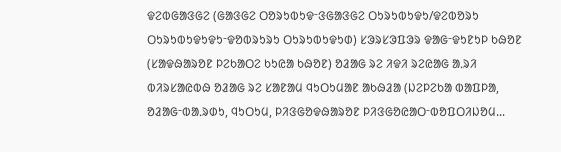ᱫᱮᱵᱜᱟᱝᱜᱮ (ᱜᱟᱝᱜᱮ ᱛᱚᱨᱩᱵᱩᱫᱼᱝᱜᱟᱝᱜᱮ ᱛᱩᱨᱩᱵᱩᱫᱩ/ᱫᱮᱵᱚᱨᱩ ᱛᱩᱨᱩᱵᱩᱫᱩᱫᱩᱼᱫᱚᱵᱨᱩᱨᱩ ᱛᱩᱨᱩᱵᱩᱫᱩᱰ) ᱥᱳᱨᱥᱳᱯᱳᱨ ᱫᱟᱜᱼᱫᱩᱱᱩᱞ ᱠᱷᱚᱱ (ᱥᱟᱫᱷᱟᱨᱚᱱ ᱞᱮᱠᱟᱛᱮ ᱠᱩᱭᱟ ᱠᱷᱚᱱ) ᱚᱲᱟᱜ ᱨᱮ ᱤᱫᱤ ᱨᱮᱭᱟᱜ ᱟᱹᱨᱤ ᱵᱤᱨᱥᱟᱭᱵᱷ ᱚᱲᱟᱜ ᱨᱮ ᱥᱟᱱᱟᱢ ᱧᱩᱛᱩᱢᱟᱱ ᱟᱠᱷᱲᱟ (ᱡᱮᱞᱮᱠᱟ ᱵᱟᱯᱞᱟ, ᱚᱲᱟᱜᱼᱵᱟᱹᱨᱰᱩ, ᱧᱩᱛᱩᱢ, ᱞᱤᱝᱜᱚᱫᱷᱟᱨᱚᱱ ᱞᱤᱝᱜᱚᱭᱟᱛᱼᱵᱚᱯᱛᱤᱡᱚᱢ...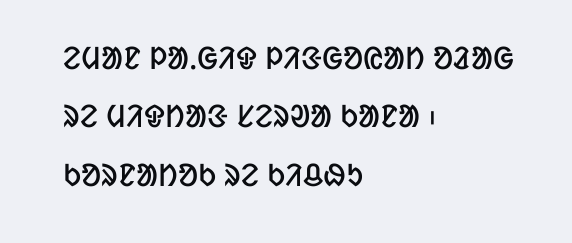ᱮᱢᱟᱱ ᱞᱟᱹᱜᱤᱫ ᱞᱤᱝᱜᱚᱭᱟᱴ ᱚᱲᱟᱜ ᱨᱮ ᱢᱤᱫᱴᱟᱝ ᱥᱮᱨᱣᱟ ᱠᱟᱱᱟ ᱾ ᱠᱚᱨᱱᱟᱴᱚᱠ ᱨᱮ ᱠᱤᱪᱷᱩ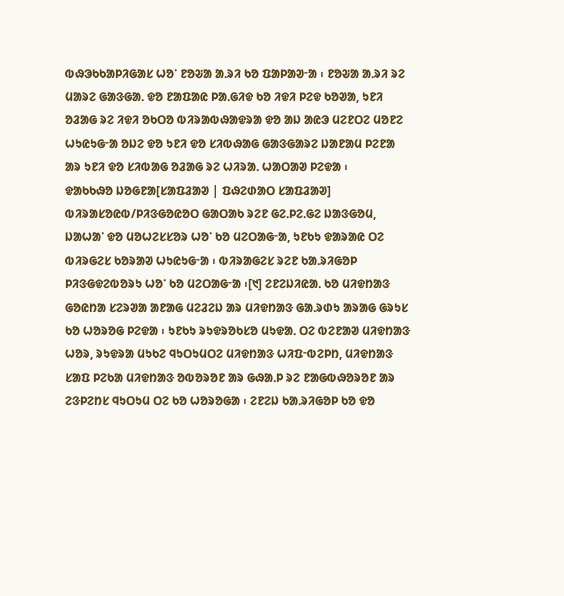ᱵᱷᱳᱠᱠᱟᱞᱤᱜᱟᱥ ᱦᱚᱸ ᱱᱚᱶᱟ ᱟᱹᱨᱤ ᱠᱚ ᱯᱟᱞᱟᱣᱼᱟ ᱾ ᱱᱚᱶᱟ ᱟᱹᱨᱤ ᱨᱮ ᱢᱟᱨᱮ ᱜᱟᱝᱜᱟᱹ ᱫᱚ ᱱᱟᱯᱟᱭ ᱞᱟᱹᱜᱤᱫ ᱠᱚ ᱤᱫᱤ ᱞᱮᱫ ᱠᱚᱣᱟ, ᱩᱱᱤ ᱚᱲᱟᱜ ᱨᱮ ᱤᱫᱤ ᱚᱠᱛᱚ ᱵᱤᱨᱟᱵᱷᱟᱫᱨᱟ ᱫᱚ ᱟᱡ ᱟᱭᱳ ᱢᱮᱱᱛᱮ ᱢᱚᱱᱮ ᱦᱩᱭᱩᱜᱼᱟ ᱚᱡᱮ ᱫᱚ ᱩᱱᱤ ᱫᱚ ᱥᱤᱵᱷᱟᱜ ᱜᱟᱝᱜᱟᱨᱮ ᱡᱟᱱᱟᱢ ᱞᱮᱱᱟ ᱟᱨ ᱩᱱᱤ ᱫᱚ ᱥᱤᱵᱟᱜ ᱚᱲᱟᱜ ᱨᱮ ᱦᱤᱨᱟᱹ ᱦᱟᱛᱟᱣ ᱞᱮᱫᱟ ᱾
ᱫᱟᱠᱠᱷᱚ ᱡᱚᱜᱱᱟ[ᱥᱟᱯᱲᱟᱣ | ᱯᱷᱮᱰᱟᱛ ᱥᱟᱯᱲᱟᱣ]
ᱵᱤᱨᱟᱥᱚᱭᱵ/ᱞᱤᱝᱜᱚᱭᱚᱛ ᱜᱟᱛᱟᱠ ᱨᱮᱱ ᱜᱮᱹᱞᱮᱹᱜᱮ ᱡᱟᱝᱜᱚᱢ, ᱡᱟᱦᱟᱸ ᱫᱚ ᱢᱚᱦᱮᱥᱥᱚᱨ ᱦᱚᱸ ᱠᱚ ᱢᱮᱛᱟᱜᱼᱟ, ᱩᱱᱠᱩ ᱫᱟᱨᱟᱭ ᱛᱮ ᱵᱤᱨᱜᱮᱥ ᱠᱚᱨᱟᱣ ᱦᱩᱭᱩᱜᱼᱟ ᱾ ᱵᱤᱨᱟᱜᱮᱥ ᱨᱮᱱ ᱠᱟᱹᱨᱤᱜᱚᱞ ᱞᱤᱝᱜᱫᱮᱵᱚᱨᱩ ᱦᱚᱸ ᱠᱚ ᱢᱮᱛᱟᱜᱼᱟ ᱾[᱑] ᱮᱱᱮᱡᱤᱭᱟᱹ ᱠᱚ ᱢᱤᱫᱴᱟᱝ ᱜᱚᱭᱴᱟ ᱥᱮᱨᱣᱟ ᱟᱱᱟᱜ ᱢᱮᱲᱮᱡ ᱟᱨ ᱢᱤᱫᱴᱟᱝ ᱜᱟᱹᱨᱰᱩ ᱟᱨᱟᱜ ᱜᱨᱩᱥ ᱠᱚ ᱦᱚᱨᱚᱜ ᱞᱮᱫᱟ ᱾ ᱩᱱᱠᱩ ᱨᱩᱫᱨᱚᱠᱥᱚ ᱢᱩᱫᱟᱹ ᱛᱮ ᱵᱮᱱᱟᱣ ᱢᱤᱫᱴᱟᱝ ᱦᱚᱨ, ᱨᱩᱫᱨᱟ ᱢᱩᱠᱮ ᱧᱩᱛᱩᱢᱛᱮ ᱢᱤᱫᱴᱟᱝ ᱦᱤᱯᱼᱵᱮᱞᱴ, ᱢᱤᱫᱴᱟᱝ ᱥᱟᱯ ᱞᱮᱠᱟ ᱢᱤᱫᱴᱟᱝ ᱚᱵᱚᱨᱚᱱ ᱟᱨ ᱜᱷᱟᱹᱞ ᱨᱮ ᱱᱟᱜᱵᱷᱚᱨᱚᱱ ᱟᱨ ᱮᱝᱞᱮᱴᱥ ᱧᱩᱛᱩᱢ ᱛᱮ ᱠᱚ ᱦᱚᱨᱚᱜᱟ ᱾ ᱮᱱᱮᱡ ᱠᱟᱹᱨᱤᱜᱚᱞ ᱠᱚ ᱫᱚ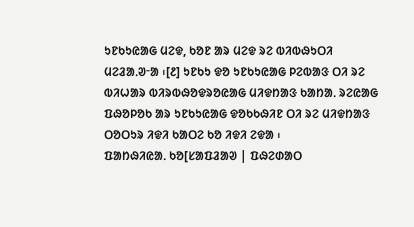ᱩᱱᱠᱩᱭᱟᱜ ᱢᱮᱫ, ᱠᱚᱱ ᱟᱨ ᱢᱮᱫ ᱨᱮ ᱵᱤᱵᱷᱩᱛᱤ ᱢᱮᱲᱟᱹᱣᱼᱟ ᱾[᱒] ᱩᱱᱠᱩ ᱫᱚ ᱩᱱᱠᱩᱭᱟᱜ ᱞᱮᱵᱟᱝ ᱛᱤ ᱨᱮ ᱵᱤᱦᱟᱨ ᱵᱤᱨᱵᱷᱚᱫᱨᱚᱭᱟᱜ ᱢᱤᱫᱴᱟᱝ ᱠᱟᱴᱟᱹ ᱨᱮᱭᱟᱜ ᱯᱷᱚᱞᱚᱠ ᱟᱨ ᱩᱱᱠᱩᱭᱟᱜ ᱫᱚᱠᱠᱷᱤᱱ ᱛᱤ ᱨᱮ ᱢᱤᱫᱴᱟᱝ ᱛᱚᱛᱩᱨ ᱤᱫᱤ ᱠᱟᱛᱮ ᱠᱚ ᱤᱫᱤ ᱮᱫᱟ ᱾
ᱯᱟᱴᱷᱤᱭᱟᱹ ᱠᱚ[ᱥᱟᱯᱲᱟᱣ | ᱯᱷᱮᱰᱟᱛ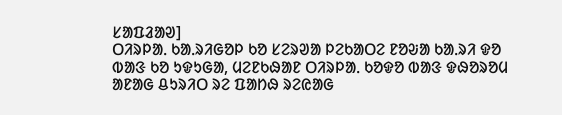ᱥᱟᱯᱲᱟᱣ]
ᱛᱤᱨᱞᱟᱹ ᱠᱟᱹᱨᱤᱜᱚᱞ ᱠᱚ ᱥᱮᱨᱣᱟ ᱞᱮᱠᱟᱛᱮ ᱱᱚᱶᱟ ᱠᱟᱹᱨᱤ ᱫᱚ ᱵᱟᱝ ᱠᱚ ᱩᱫᱩᱜᱟ, ᱢᱮᱱᱠᱷᱟᱱ ᱛᱤᱨᱞᱟᱹ ᱠᱚᱫᱚ ᱵᱟᱝ ᱫᱷᱚᱨᱚᱢ ᱟᱱᱟᱜ ᱪᱩᱨᱤᱛ ᱨᱮ ᱯᱟᱴᱷ ᱨᱮᱭᱟᱜ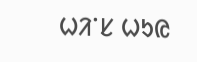ᱦᱤᱸᱥ ᱦᱩᱭ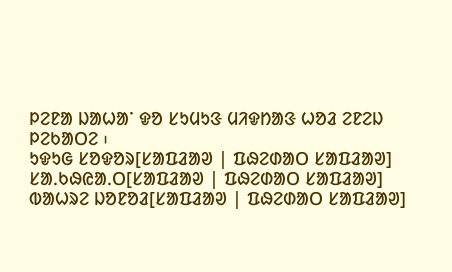ᱞᱮᱱᱟ ᱡᱟᱦᱟᱸ ᱫᱚ ᱥᱩᱢᱩᱝ ᱢᱤᱫᱴᱟᱝ ᱦᱚᱲ ᱮᱱᱮᱡ ᱞᱮᱠᱟᱛᱮ ᱾
ᱩᱫᱩᱜ ᱥᱚᱫᱚᱨ[ᱥᱟᱯᱲᱟᱣ | ᱯᱷᱮᱰᱟᱛ ᱥᱟᱯᱲᱟᱣ]
ᱥᱟᱹᱠᱷᱭᱟᱹᱛ[ᱥᱟᱯᱲᱟᱣ | ᱯᱷᱮᱰᱟᱛ ᱥᱟᱯᱲᱟᱣ]
ᱵᱟᱦᱨᱮ ᱡᱚᱱᱚᱲ[ᱥᱟᱯᱲᱟᱣ | ᱯᱷᱮᱰᱟᱛ ᱥᱟᱯᱲᱟᱣ]